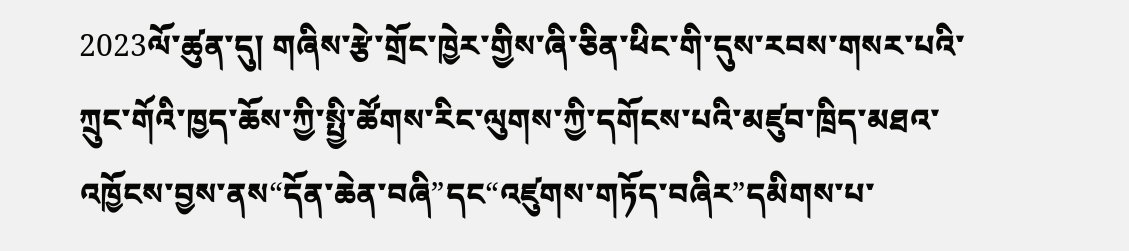2023ལོ་ཚུན་དུ། གཞིས་རྩེ་གྲོང་ཁྱེར་གྱིས་ཞི་ཅིན་ཕིང་གི་དུས་རབས་གསར་པའི་ཀྲུང་གོའི་ཁྱད་ཆོས་ཀྱི་སྤྱི་ཚོགས་རིང་ལུགས་ཀྱི་དགོངས་པའི་མཛུབ་ཁྲིད་མཐའ་འཁྱོངས་བྱས་ནས“དོན་ཆེན་བཞི”དང“འཛུགས་གཏོད་བཞིར”དམིགས་པ་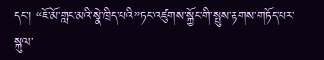དང་། “ཇོ་མོ་གླང་མའི་སྣེ་ཁྲིད་པའི”ཏང་འཛུགས་སྐྱོང་གི་སྤུས་རྟགས་གཏོད་པར་སྐུལ་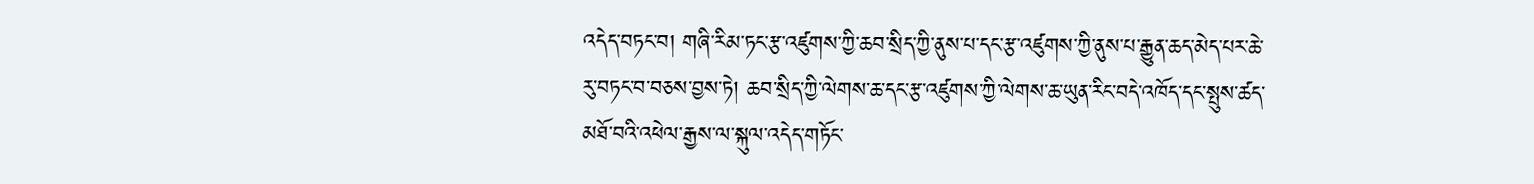འདེད་བཏང་བ། གཞི་རིམ་ཏང་རྩ་འཛུགས་ཀྱི་ཆབ་སྲིད་ཀྱི་ནུས་པ་དང་རྩ་འཛུགས་ཀྱི་ནུས་པ་རྒྱུན་ཆད་མེད་པར་ཆེ་རུ་བཏང་བ་བཅས་བྱས་ཏེ། ཆབ་སྲིད་ཀྱི་ལེགས་ཆ་དང་རྩ་འཛུགས་ཀྱི་ལེགས་ཆ་ཡུན་རིང་བདེ་འཁོད་དང་སྤུས་ཚད་མཐོ་བའི་འཕེལ་རྒྱས་ལ་སྐུལ་འདེད་གཏོང་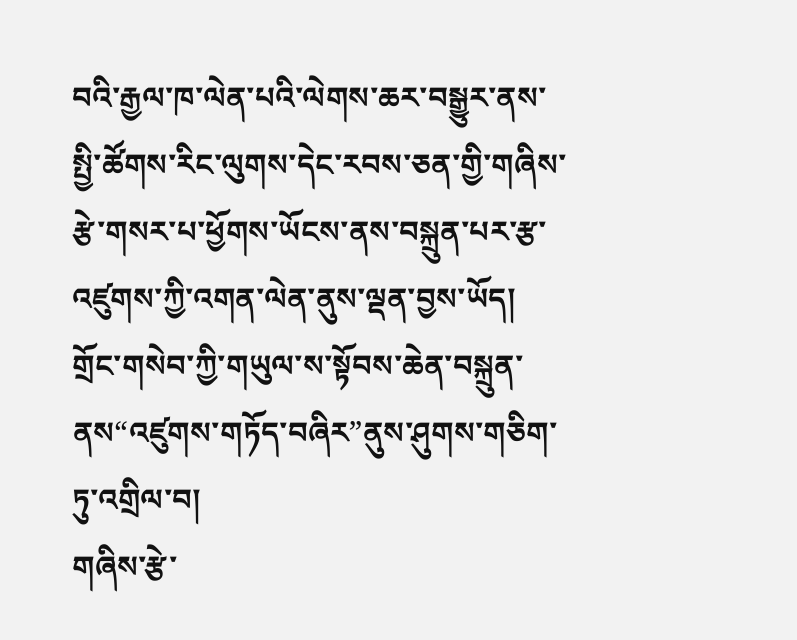བའི་རྒྱལ་ཁ་ལེན་པའི་ལེགས་ཆར་བསྒྱུར་ནས་སྤྱི་ཚོགས་རིང་ལུགས་དེང་རབས་ཅན་གྱི་གཞིས་རྩེ་གསར་པ་ཕྱོགས་ཡོངས་ནས་བསྐྲུན་པར་རྩ་འཛུགས་ཀྱི་འགན་ལེན་ནུས་ལྡན་བྱས་ཡོད།
གྲོང་གསེབ་ཀྱི་གཡུལ་ས་སྟོབས་ཆེན་བསྐྲུན་ནས“འཛུགས་གཏོད་བཞིར”ནུས་ཤུགས་གཅིག་ཏུ་འགྲིལ་བ།
གཞིས་རྩེ་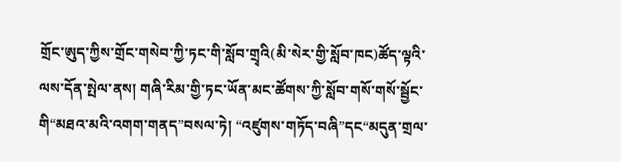གྲོང་ཨུད་ཀྱིས་གྲོང་གསེབ་ཀྱི་ཏང་གི་སློབ་གྲྭའི(མི་སེར་གྱི་སློབ་ཁང)ཚོད་ལྟའི་ལས་དོན་སྤེལ་ནས། གཞི་རིམ་གྱི་ཏང་ཡོན་མང་ཚོགས་ཀྱི་སློབ་གསོ་གསོ་སྦྱོང་གི“མཐའ་མའི་འགག་གནད”བསལ་ཏེ། “འཛུགས་གཏོད་བཞི”དང“མདུན་གྲལ་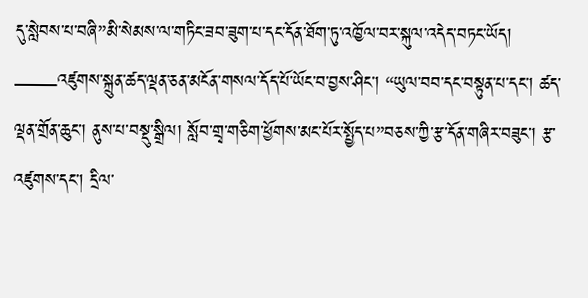དུ་སླེབས་པ་བཞི”མི་སེམས་ལ་གཏིང་ཟབ་ཟུག་པ་དང་དོན་ཐོག་ཏུ་འཁྱོལ་བར་སྐུལ་འདེད་བཏང་ཡོད།
——འཛུགས་སྐྲུན་ཚད་ལྡན་ཅན་མངོན་གསལ་དོད་པོ་ཡོང་བ་བྱས་ཤིང་། “ཡུལ་བབ་དང་བསྟུན་པ་དང་། ཚད་ལྡན་གྲོན་ཆུང་། ནུས་པ་བསྡུ་སྒྲིལ། སློབ་གྲྭ་གཅིག་ཕྱོགས་མང་པོར་སྤྱོད་པ”བཅས་ཀྱི་རྩ་དོན་གཞིར་བཟུང་། རྩ་འཛུགས་དང་། དྲིལ་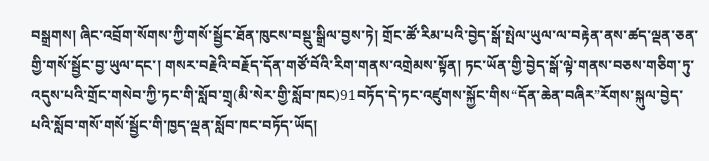བསྒྲགས། ཞིང་འབྲོག་སོགས་ཀྱི་གསོ་སྦྱོང་ཐོན་ཁུངས་བསྡུ་སྒྲིལ་བྱས་ཏེ། གྲོང་ཚོ་རིམ་པའི་བྱེད་སྒོ་སྤེལ་ཡུལ་ལ་བརྟེན་ནས་ཚད་ལྡན་ཅན་གྱི་གསོ་སྦྱོང་བྱ་ཡུལ་དང་། གསར་བརྗེའི་བརྗོད་དོན་གཙོ་བོའི་རིག་གནས་འགྲེམས་སྟོན། ཏང་ཡོན་གྱི་བྱེད་སྒོ་ལྟེ་གནས་བཅས་གཅིག་ཏུ་འདུས་པའི་གྲོང་གསེབ་ཀྱི་ཏང་གི་སློབ་གྲྭ(མི་སེར་གྱི་སློབ་ཁང)91བཏོད་དེ་ཏང་འཛུགས་སྐྱོང་གིས“དོན་ཆེན་བཞིར”རོགས་སྐུལ་བྱེད་པའི་སློབ་གསོ་གསོ་སྦྱོང་གི་ཁྱད་ལྡན་སློབ་ཁང་བཏོད་ཡོད།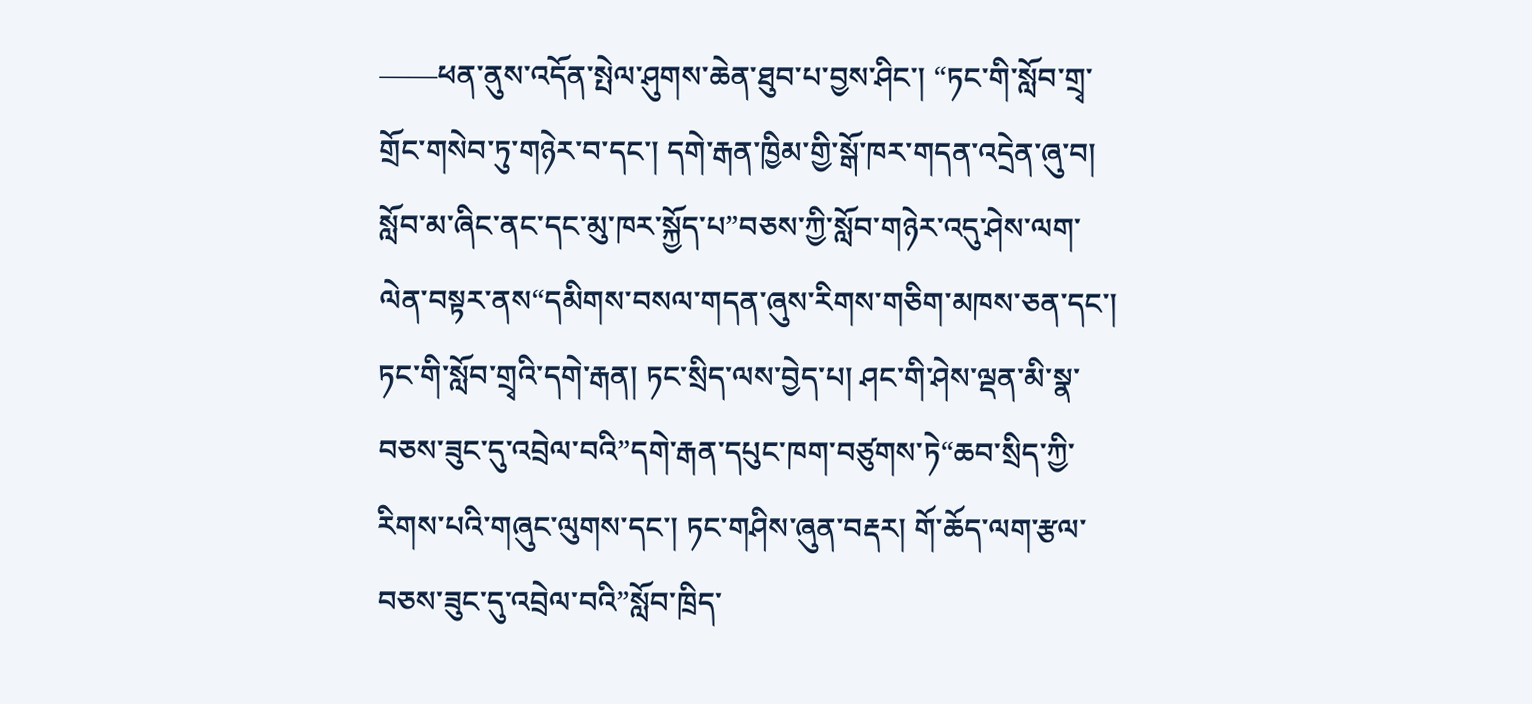——ཕན་ནུས་འདོན་སྤེལ་ཤུགས་ཆེན་ཐུབ་པ་བྱས་ཤིང་། “ཏང་གི་སློབ་གྲྭ་གྲོང་གསེབ་ཏུ་གཉེར་བ་དང་། དགེ་རྒན་ཁྱིམ་གྱི་སྒོ་ཁར་གདན་འདྲེན་ཞུ་བ། སློབ་མ་ཞིང་ནང་དང་མུ་ཁར་སྐྱོད་པ”བཅས་ཀྱི་སློབ་གཉེར་འདུ་ཤེས་ལག་ལེན་བསྟར་ནས“དམིགས་བསལ་གདན་ཞུས་རིགས་གཅིག་མཁས་ཅན་དང་། ཏང་གི་སློབ་གྲྭའི་དགེ་རྒན། ཏང་སྲིད་ལས་བྱེད་པ། ཤང་གི་ཤེས་ལྡན་མི་སྣ་བཅས་ཟུང་དུ་འབྲེལ་བའི”དགེ་རྒན་དཔུང་ཁག་བཙུགས་ཏེ“ཆབ་སྲིད་ཀྱི་རིགས་པའི་གཞུང་ལུགས་དང་། ཏང་གཤིས་ཞུན་བརྡར། གོ་ཆོད་ལག་རྩལ་བཅས་ཟུང་དུ་འབྲེལ་བའི”སློབ་ཁྲིད་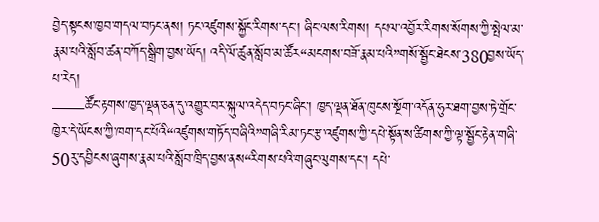བྱེད་སྟངས་ཁྱབ་གདལ་བཏང་ནས། ཏང་འཛུགས་སྐྱོང་རིགས་དང་། ཞིང་ལས་རིགས། དཔལ་འབྱོར་རིགས་སོགས་ཀྱི་སྤེལ་མ་རྣམ་པའི་སློབ་ཚན་བཀོད་སྒྲིག་བྱས་ཡོད། འདི་ལོ་ཚུན་སློབ་མ་ཚོར“མངགས་བཟོ་རྣམ་པའི”གསོ་སྦྱོང་ཐེངས་380བྱས་ཡོད་པ་རེད།
——ཚོང་རྟགས་ཁྱད་ལྡན་ཅན་དུ་འགྱུར་བར་སྐུལ་འདེད་བཏང་ཞིང་། ཁྱད་ལྡན་ཐོན་ཁུངས་སྔོག་འདོན་ཧུར་ཐག་བྱས་ཏེ་གྲོང་ཁྱེར་དེ་ཡོངས་ཀྱི་ཁག་དང་པོའི“འཛུགས་གཏོད་བཞིའི”གཞི་རིམ་ཏང་རྩ་འཛུགས་ཀྱི་དཔེ་སྟོན་ས་ཚིགས་ཀྱི་ལྟ་སྦྱོང་རྟེན་གཞི་50རུ་དབྱིངས་ཞུགས་རྣམ་པའི་སློབ་ཁྲིད་བྱས་ནས“རིགས་པའི་གཞུང་ལུགས་དང་། དཔེ་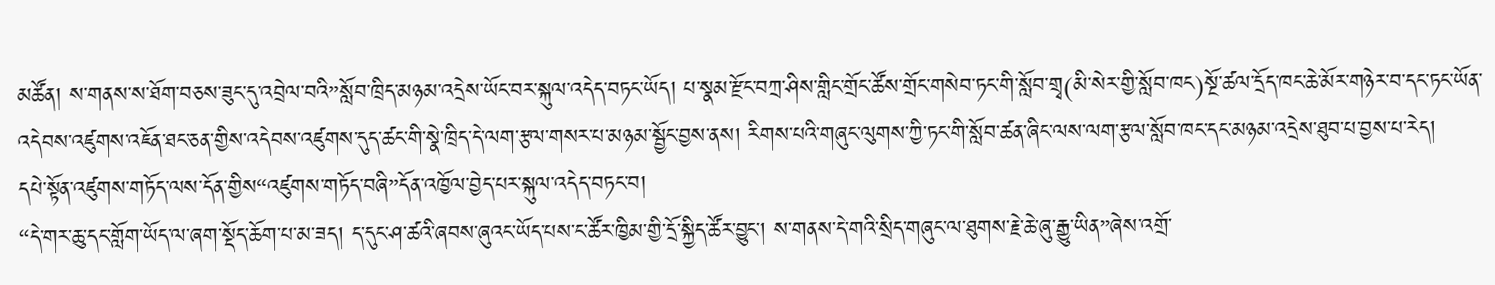མཚོན། ས་གནས་ས་ཐོག་བཅས་ཟུང་དུ་འབྲེལ་བའི”སློབ་ཁྲིད་མཉམ་འདྲེས་ཡོང་བར་སྐུལ་འདེད་བཏང་ཡོད། པ་སྣམ་རྫོང་བཀྲ་ཤིས་གླིང་གྲོང་ཚོས་གྲོང་གསེབ་ཏང་གི་སློབ་གྲྭ(མི་སེར་གྱི་སློབ་ཁང)སྔོ་ཚལ་དྲོད་ཁང་ཆེ་མོར་གཉེར་བ་དང་ཏང་ཡོན་འདེབས་འཛུགས་འཇོན་ཐང་ཅན་གྱིས་འདེབས་འཛུགས་དུད་ཚང་གི་སྣེ་ཁྲིད་དེ་ལག་རྩལ་གསར་པ་མཉམ་སྦྱོང་བྱས་ནས། རིགས་པའི་གཞུང་ལུགས་ཀྱི་ཏང་གི་སློབ་ཚན་ཞིང་ལས་ལག་རྩལ་སློབ་ཁང་དང་མཉམ་འདྲེས་ཐུབ་པ་བྱས་པ་རེད།
དཔེ་སྟོན་འཛུགས་གཏོད་ལས་དོན་གྱིས“འཛུགས་གཏོད་བཞི”དོན་འཁྱོལ་བྱེད་པར་སྐུལ་འདེད་བཏང་བ།
“དེ་གར་ཆུ་དང་གློག་ཡོད་ལ་ཞག་སྡོད་ཆོག་པ་མ་ཟད། ད་དུང་ཤ་ཚའི་ཞབས་ཞུའང་ཡོད་པས་ང་ཚོར་ཁྱིམ་གྱི་དྲོ་སྐྱིད་ཚོར་བྱུང་། ས་གནས་དེ་གའི་སྲིད་གཞུང་ལ་ཐུགས་རྗེ་ཆེ་ཞུ་རྒྱུ་ཡིན”ཞེས་འགྲོ་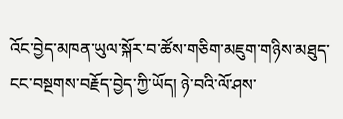འོང་བྱེད་མཁན་ཡུལ་སྐོར་བ་ཚོས་གཅིག་མཇུག་གཉིས་མཐུད་ངང་བསྔགས་བརྗོད་བྱེད་ཀྱི་ཡོད། ཉེ་བའི་ལོ་ཤས་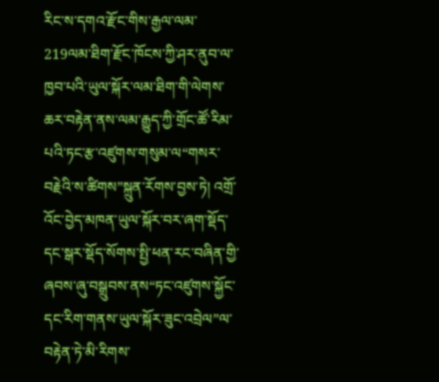རིང་ས་དགའ་རྫོང་གིས་རྒྱལ་ལམ་219ལམ་ཐིག་རྫོང་ཁོངས་ཀྱི་ཤར་ནུབ་ལ་ཁྱབ་པའི་ཡུལ་སྐོར་ལམ་ཐིག་གི་ལེགས་ཆར་བརྟེན་ནས་ལམ་རྒྱུད་ཀྱི་གྲོང་ཚོ་རིམ་པའི་ཏང་རྩ་འཛུགས་གསུམ་ལ“གསར་བརྗེའི་ས་ཚིགས”སྐྲུན་རོགས་བྱས་ཏེ། འགྲོ་འོང་བྱེད་མཁན་ཡུལ་སྐོར་བར་ཞག་སྡོད་དང་སྒར་སྡོད་སོགས་སྤྱི་ཕན་རང་བཞིན་གྱི་ཞབས་ཞུ་བསྒྲུབས་ནས“ཏང་འཛུགས་སྐྱོང་དང་རིག་གནས་ཡུལ་སྐོར་ཟུང་འབྲེལ”ལ་བརྟེན་ཏེ་མི་རིགས་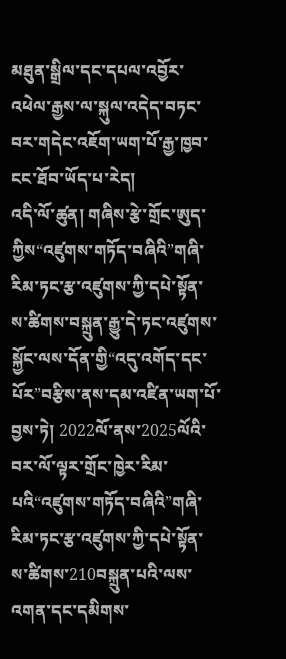མཐུན་སྒྲིལ་དང་དཔལ་འབྱོར་འཕེལ་རྒྱས་ལ་སྐུལ་འདེད་བཏང་བར་གདེང་འཇོག་ཡག་པོ་རྒྱ་ཁྱབ་ངང་ཐོབ་ཡོད་པ་རེད།
འདི་ལོ་ཚུན། གཞིས་རྩེ་གྲོང་ཨུད་ཀྱིས“འཛུགས་གཏོད་བཞིའི”གཞི་རིམ་ཏང་རྩ་འཛུགས་ཀྱི་དཔེ་སྟོན་ས་ཚིགས་བསྐྲུན་རྒྱུ་དེ་ཏང་འཛུགས་སྐྱོང་ལས་དོན་གྱི“འདུ་འགོད་དང་པོར”བརྩིས་ནས་དམ་འཛིན་ཡག་པོ་བྱས་ཏེ། 2022ལོ་ནས་2025ལོའི་བར་ལོ་ལྟར་གྲོང་ཁྱེར་རིམ་པའི“འཛུགས་གཏོད་བཞིའི”གཞི་རིམ་ཏང་རྩ་འཛུགས་ཀྱི་དཔེ་སྟོན་ས་ཚིགས་210བསྐྲུན་པའི་ལས་འགན་དང་དམིགས་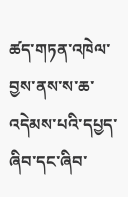ཚད་གཏན་འཁེལ་བྱས་ནས་ས་ཆ་འདེམས་པའི་དཔྱད་ཞིབ་དང་ཞིབ་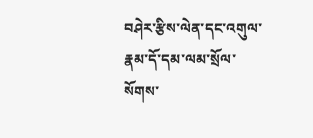བཤེར་རྩིས་ལེན་དང་འགུལ་རྣམ་དོ་དམ་ལམ་སྲོལ་སོགས་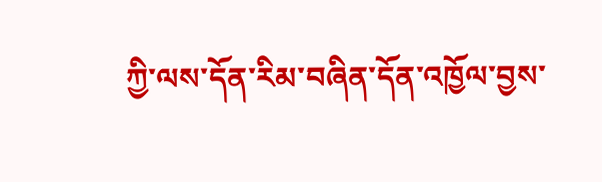ཀྱི་ལས་དོན་རིམ་བཞིན་དོན་འཁྱོལ་བྱས་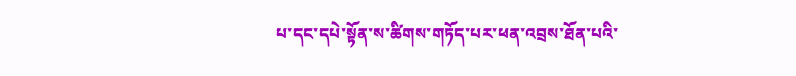པ་དང་དཔེ་སྟོན་ས་ཚིགས་གཏོད་པར་ཕན་འབྲས་ཐོན་པའི་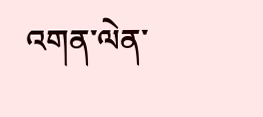འགན་ལེན་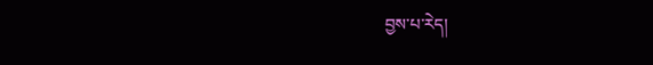བྱས་པ་རེད།